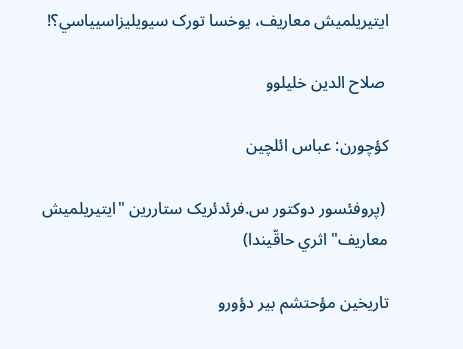ايتيريلميش معاريف، يوخسا تورک سيويليزاسيياسي؟!

 صلاح الدين خليلوو

کؤچورن: عباس ائلچین

 (پروفئسور دوکتور س.فرئدئريک ستاررين "ايتيريلميش معاريف" اثري حاقّيندا)

تاريخين مؤحتشم بير دؤورو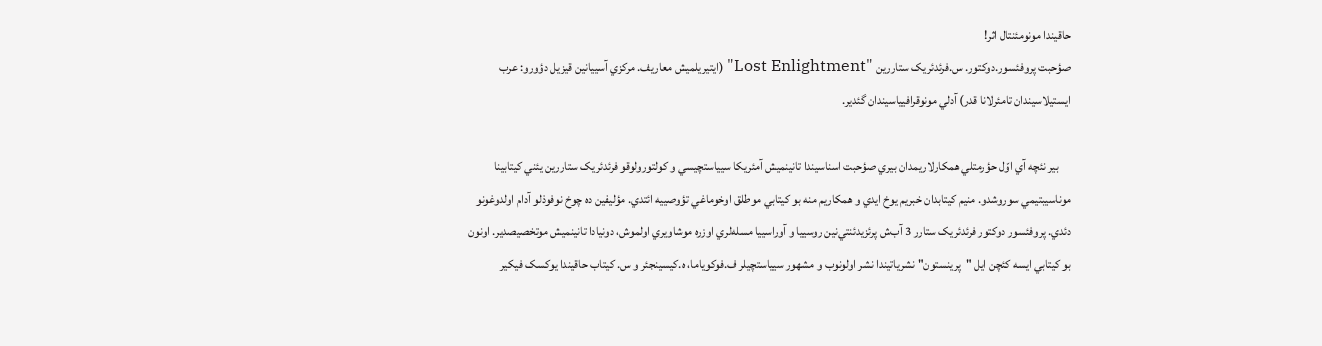حاقيندا مونومئنتال اثر!
صؤحبت پروفئسور.دوکتور. س.فرئدئريک ستاررين "Lost Enlightment" (ايتيريلميش معاريف. مرکزي آسییا‌نین قيزيل دؤورو: عرب ايستيلاسيندان تامئرلانا قدر) آدلي مونوقرافيياسيندان گئدير.

     بير نئچه آي اوّل حؤرمتلي همکارلاريمدان بيري صؤحبت اسناسيندا تا‌نینميش آمئريکا سيياستچيسي و کولتورولوقو فرئدئريک ستاررين يئني کيتابينا موناسيبتيمي سوروشدو. منيم کيتابدان خبريم يوخ ايدي و همکاريم منه بو کيتابي موطلق اوخوماغي تؤوصييه ائتدي. مؤليفين ده چوخ نوفوذلو آدام اولدوغونو دئدي. پروفئسور دوکتور فرئدئريک ستارر 3 آب‌ش پرئزيدئنتي‌نین روسييا و آوراسييا مسله‌لري اوزره موشاويري اولموش، دونيادا تا‌نینميش موتخصيصدير. اونون بو کيتابي ايسه کئچن ايل "پرينستون" نشرياتيندا نشر اولونوب و مشهور سيياستچيلر ف.فوکوياما، ه.کيسينجئر و س. کيتاب حاقيندا يوکسک فيکير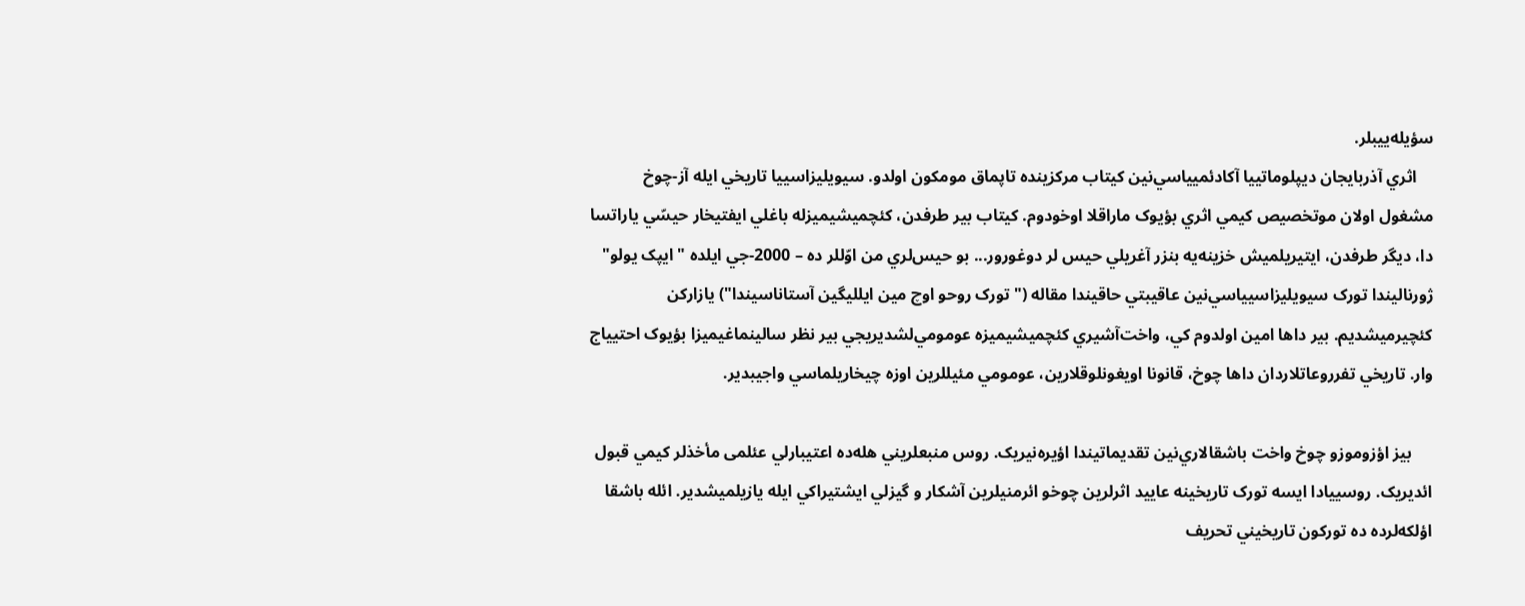سؤيله‌ييبلر.
    اثري آذربايجان ديپلوماتييا آکادئميياسي‌نین کيتاب مرکزينده تاپماق مومکون اولدو. سيويليزاسييا تاريخي ايله آز-چوخ مشغول اولان موتخصيص کيمي اثري بؤيوک ماراقلا اوخودوم. کيتاب بير طرفدن، کئچميشيميزله باغلي ايفتيخار حيسّي ياراتسا دا، ديگر طرفدن، ايتيريلميش خزينه‌يه بنزر آغريلي حيس لر دوغورور... بو حيس‌لري من اوّللر ده – 2000-جي ايلده "ايپک يولو" ژورناليندا تورک سيويليزاسيياسي‌نین عاقيبتي حاقيندا مقاله ("تورک روحو اوچ مين‌ ايلليگين آستاناسيندا") يازارکن کئچيرميشديم. بير داها امين اولدوم کي، واخت‌آشيري کئچميشيميزه عومومي‌لشديريجي بير نظر سالينماغيميزا بؤيوک احتيياج وار. تاريخي تفرروعاتلاردان داها چوخ، قانونا اويغونلوقلارين، عومومي مئيللرين اوزه چيخاريلماسي واجيبدير.

     بيز اؤزوموزو چوخ واخت باشقالاري‌نین تقديماتيندا اؤيره‌نيريک. روس منبعلريني هله‌ده اعتيبارلي عئلمی مأخذلر کيمي قبول ائديريک. روسييادا ايسه تورک تاريخينه عاييد اثرلرين چوخو ائرمنيلرين آشکار و گيزلي ايشتيراکي ايله يازيلميشدير. ائله باشقا اؤلکه‌لرده ده تورکون تاريخيني تحريف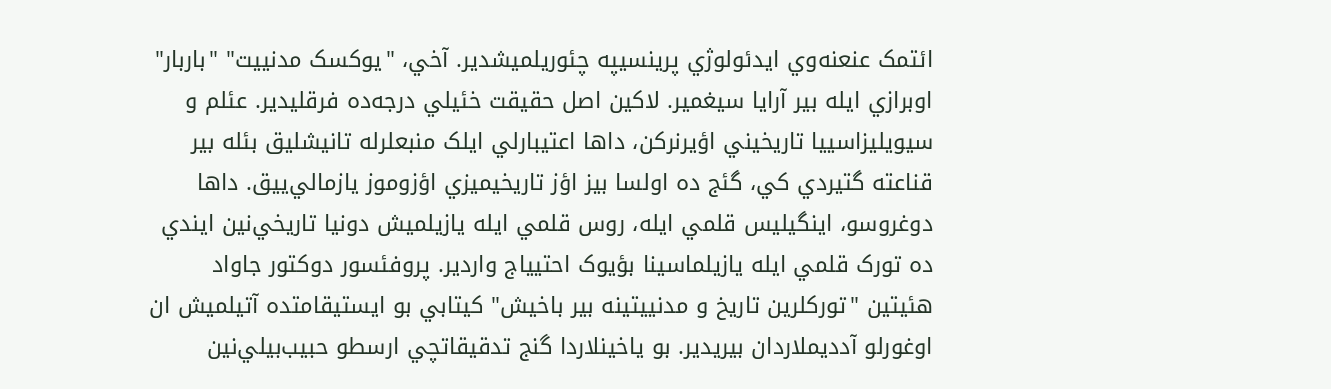ائتمک عنعنه‌وي ايدئولوژي پرينسيپه چئوريلميشدير. آخي، "يوکسک مدنيیت" "باربار" اوبرازي ايله بير آرايا سيغمير. لاکين اصل حقيقت خئيلي درجه‌ده فرقليدير. عئلم و سيويليزاسييا تاريخيني اؤيرنرکن، داها اعتيبارلي ايلک منبعلرله تانيشليق بئله بير قناعته گتيردي کي، گئج ده اولسا بيز اؤز تاريخيميزي اؤزوموز يازمالي‌ييق. داها دوغروسو، اينگيليس قلمي ايله، روس قلمي ايله يازيلميش دونيا تاريخي‌نین ايندي ده تورک قلمي ايله يازيلماسينا بؤيوک احتيياج واردير. پروفئسور دوکتور جاواد هئيتين "تورکلرين تاريخ و مدنییتينه بير باخيش" کيتابي بو ايستيقامتده آتيلميش ان اوغورلو آدديملاردان بيريدير. بو ياخينلاردا گنج تدقيقاتچي ارسطو حبيب‌بيلي‌نین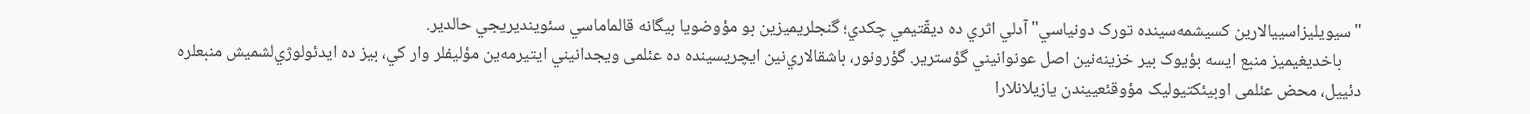"سيويليزاسييالارين کسيشمه‌سينده تورک دونياسي" آدلي اثري ده ديقّتيمي چکدي؛ گنجلريميزين بو مؤوضويا بيگانه قالماماسي سئوينديريجي حالدير.
     باخديغيميز منبع ايسه بؤيوک بير خزينه‌‌نین اصل عونوا‌نیني گؤسترير. گؤرونور، باشقالاري‌نین ايچريسينده ده عئلمی ويجدا‌نیني ايتيرمه‌ين مؤليفلر وار کي، بيز ده ايدئولوژي‌لشميش منبعلره دئييل، محض عئلمی اوبيئکتيوليک مؤوقئعييندن يازيلانلارا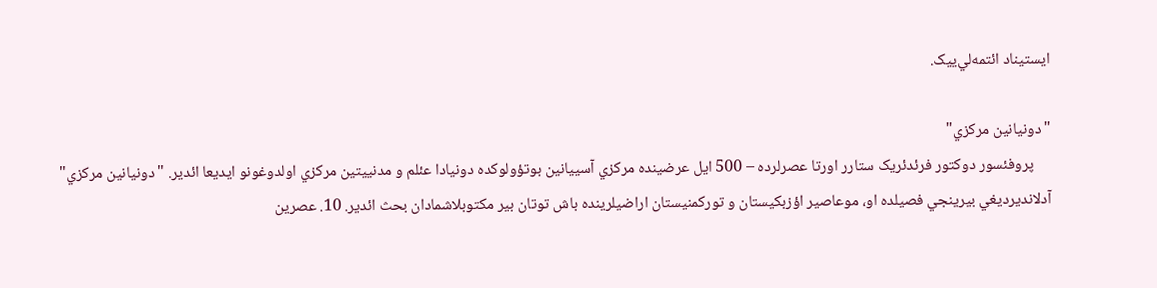ايستيناد ائتمه‌لي‌یيک.

"دونيا‌نین مرکزي"
     پروفئسور دوکتور فرئدئريک ستارر اورتا عصرلرده – 500 ايل عرضينده مرکزي آسییا‌نین بوتؤولوکده دونيادا عئلم و مدنيیتين مرکزي اولدوغونو ايديعا ائدير. "دونيا‌نین مرکزي" آدلانديرديغي بيرينجي فصيلده او، موعاصير اؤزبکيستان و تورکمنيستان اراضيلرينده باش توتان بير مکتوبلاشمادان بحث ائدير. 10. عصرين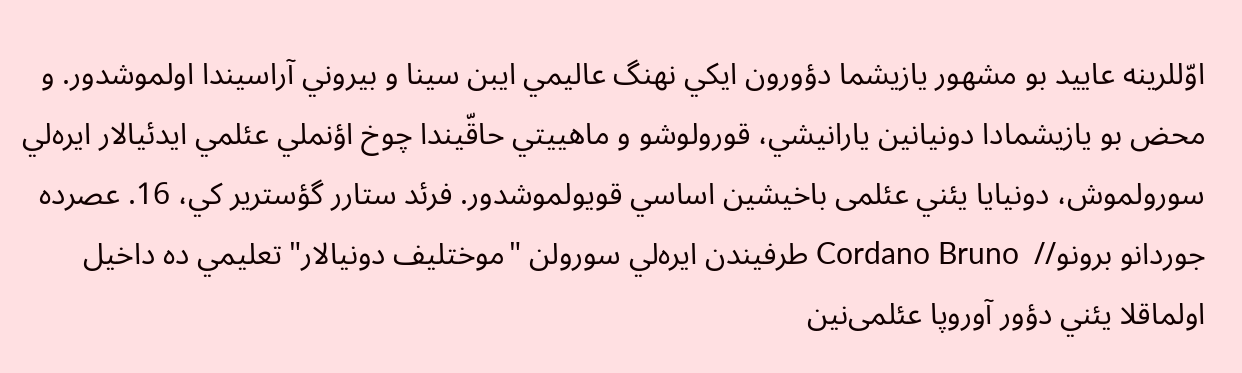اوّللرينه عاييد بو مشهور يازيشما دؤورون ايکي نهنگ عاليمي ايبن سينا و بيروني آراسيندا اولموشدور. و محض بو يازيشمادا دونيا‌نین يارانيشي، قورولوشو و ماهيیتي حاقّيندا چوخ اؤنملي عئلمي ايدئيالار ايره‌لي سورولموش، دونيايا يئني عئلمی باخيشين اساسي قويولموشدور. فرئد ستارر گؤسترير کي، 16. عصرده جوردانو برونو//  Cordano Bruno طرفيندن ايره‌لي سورولن "موختليف دونيالار" تعليمي ده داخيل اولماقلا يئني دؤور آوروپا عئلمی‌نین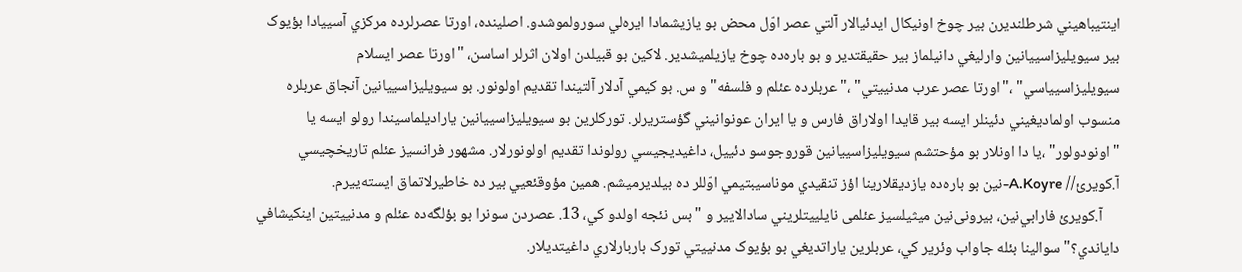اينتيباهيني شرطلنديرن بير چوخ اونيکال ايدئيالار آلتي عصر اوّل محض بو يازيشمادا ايره‌لي سورولموشدو. اصلينده، اورتا عصرلرده مرکزي آسییادا بؤيوک بير سيويليزاسييا‌نین وارليغي دانيلماز بير حقيقتدير و بو باره‌ده چوخ يازيلميشدير. لاکين بو قبيلدن اولان اثرلر اساسن، "اورتا عصر ايسلام سيويليزاسيياسي" ،"اورتا عصر عرب مدنییتي" ،"عربلرده عئلم و فلسفه" و س. بو کيمي آدلار آلتيندا تقديم اولونور. بو سيويليزاسييا‌نین آنجاق عربلره منسوب اولماديغيني دئينلر ايسه بير قايدا اولاراق فارس و يا ايران عونوا‌نیني گؤستريرلر. تورکلرين بو سيويليزاسييا‌نین ياراديلماسيندا رولو ايسه يا "اونودولور" ،يا دا اونلار بو مؤحتشم سيويليزاسييا‌نین قوروجوسو دئييل، داغيديجيسي رولوندا تقديم اولونورلار. مشهور فرانسيز عئلم تاريخچيسي آ.کويرئ‌// A.Koyre-نین بو باره‌ده يازديقلارينا اؤز تنقيدي موناسيبتيمي اوّللر ده بيلديرميشم. همين مؤوقئعيي بير ده خاطيرلاتماق ايسته‌ييرم.
     آ.کويرئ فارابي‌نین، بيرو‌نی‌نين ميثيلسيز عئلمی نايليیتلريني سادالايير و "بس نئجه اولدو کي، 13. عصردن سونرا بو بؤلگه‌ده عئلم و مدنییتين اينکيشافي داياندي؟" سوالينا بئله جاواب وئرير کي، عربلرين ياراتديغي بو بؤيوک مدنییتي تورک باربارلاري داغيتديلار.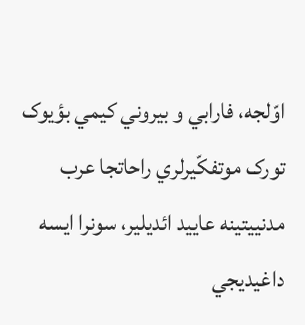اوّلجه، فارابي و بيروني کيمي بؤيوک تورک موتفکّيرلري راحاتجا عرب مدنییتينه عاييد ائديلير، سونرا ايسه داغيديجي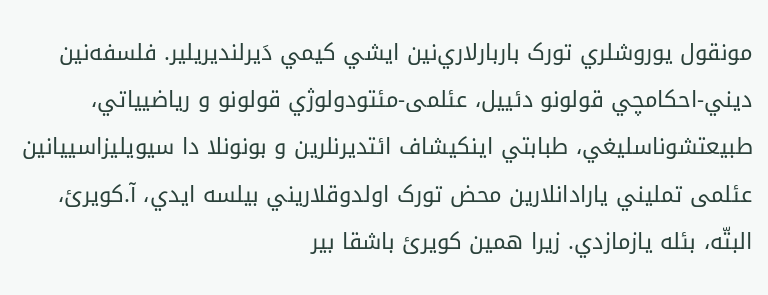مونقول يوروشلري تورک باربارلاري‌نین ايشي کيمي دَيرلنديريلير. فلسفه‌‌نین ديني-احکامچي قولونو دئييل، عئلمی-مئتودولوژي قولونو و ریاضییاتي، طبيعتشوناسليغي، طبابتي اينکيشاف ائتديرنلرين و بونونلا دا سيويليزاسييا‌نین عئلمی تمليني يارادانلارين محض تورک اولدوقلاريني بيلسه ايدي، آ.کويرئ، البتّه، بئله يازمازدي. زيرا همين کويرئ باشقا بير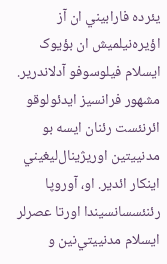يئرده فارابيني ان آز اؤيره‌نيلميش ان بؤيوک ايسلام فيلوسوفو آدلاندرير. مشهور فرانسيز ايدئولوقو ائرنئست رئنان ايسه بو مدنییتين اوريژينال‌ليغيني اينکار ائدير. او، آوروپا رئنئسسانسيندا اورتا عصرلر ايسلام مدنییتي‌نین و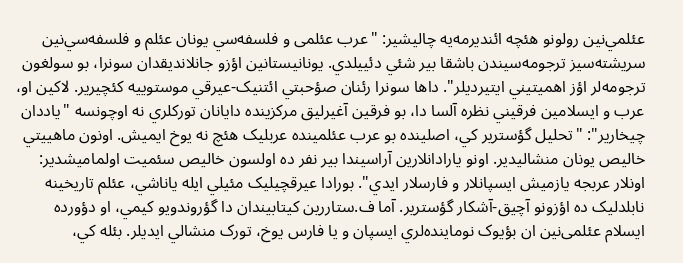عئلمي‌نین رولونو هئچه ائنديرمه‌يه چاليشير: "عرب عئلمی و فلسفه‌سي يونان عئلم و فلسفه‌سي‌نین سريشته‌سيز ترجومه‌سيندن باشقا بير شئي دئييلدي. يونانيستا‌نین اؤزو جانلانديقدان سونرا، بو سولغون ترجومه‌لر اؤز اهميتيني ايتيرديلر". داها سونرا رئنان صؤحبتي ائتنيک-عيرقي موستوييه کئچيرير. لاکين او، عرب و ايسلامين فرقيني نظره آلسا دا، بو فرقين آغيرليق مرکزينده دايانان تورکلري نه اوچونسه "ياددان چيخارير": "تحليل گؤسترير کي، اصلينده بو عرب عئلمینده عربليک هئچ نه يوخ ايميش. اونون ماهييتي خاليص يونان منشاليدير. اونو يارادانلارين آراسيندا بير نفر ده اولسون خاليص سئميت اولماميشدير: اونلار عربجه يازميش ايسپانلار و فارسلار ايدي". بورادا عيرقچيليک مئيلي ايله ياناشي، عئلم تاريخينه نابلدليک ده اؤزونو آچيق-آشکار گؤسترير. آما ف.ستاررين کيتابيندان دا گؤروندويو کيمي، او دؤورده ايسلام عئلمی‌نین ان بؤيوک نوماينده‌لري ايسپان و يا فارس يوخ، تورک منشالي ايديلر. بئله کي،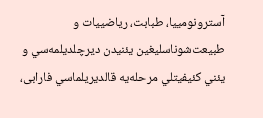آسترونومييا، طبابت، ریاضییات و طبیعت‌شوناسليغين يئنيدن ديرچلديلمه‌سي و يئني کئيفيتلي مرحله‌يه قالديريلماسي فارابی،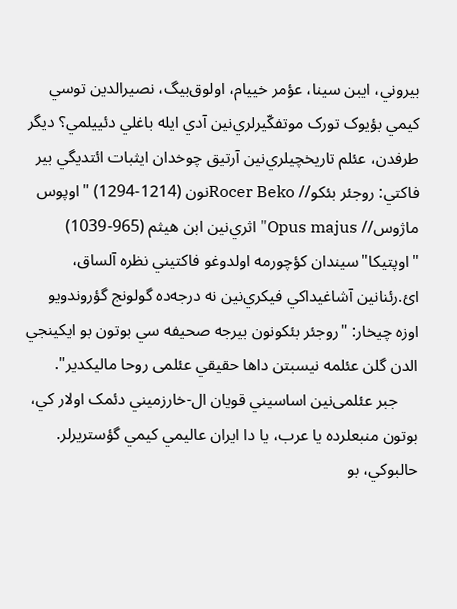بيروني، ايبن سينا، عؤمر خييام، اولوق‌بيگ، نصيرالدين توسي کيمي بؤيوک تورک موتفکّيرلري‌نین آدي ايله باغلي دئييلمي؟ ديگر طرفدن، عئلم تاريخچيلري‌نین آرتيق چوخدان ايثبات ائتديگي بير فاکتي: روجئر بئکو// Rocer Bekoنون (1214-1294) "اوپوس ماژوس// Opus majus" اثري‌نین ابن هیثم (965-1039) "اوپتيکا"سيندان کؤچورمه اولدوغو فاکتيني نظره آلساق، ائ.رئنا‌نین آشاغيداکي فيکري‌نین نه درجه‌ده گولونج گؤروندويو اوزه چيخار: "روجئر بئکونون بيرجه صحيفه سي بوتون بو ايکينجي الدن گلن عئلمه نيسبتن داها حقيقي عئلمی روحا ماليکدير".
     جبر عئلمی‌نین اساسيني قويان ال-خارزميني دئمک اولار کي، بوتون منبعلرده يا عرب، يا دا ايران عاليمي کيمي گؤستريرلر. حالبوکي، بو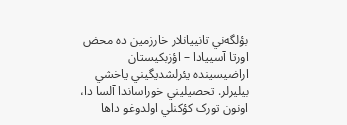بؤلگه‌ني تانييانلار خارزمين ده محض اورتا آسییادا – اؤزبکیستان اراضيسينده يئرلشديگيني ياخشي بيليرلر. تحصيليني خوراساندا آلسا دا، اونون تورک کؤکنلي اولدوغو داها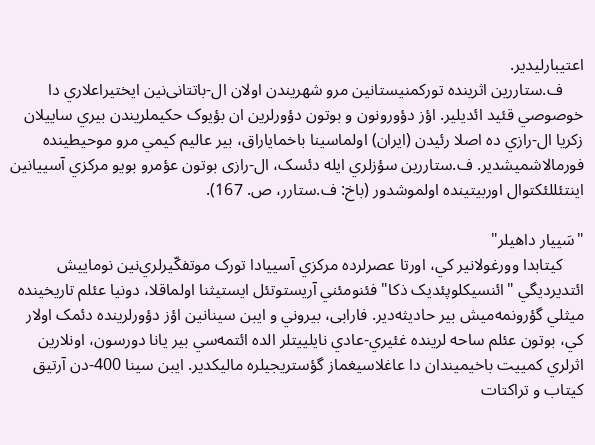اعتيبارليدير.
     ف.ستاررين اثرينده تورکمنيستا‌نین مرو شهريندن اولان ال-باتتا‌نی‌نين ايختيراعلاري دا خوصوصي قئيد ائديلير. اؤز دؤورونون و بوتون دؤورلرين ان بؤيوک حکيملريندن بيري ساييلان زکريا ال-رازي ده اصلا رئيدن (ايران) اولماسينا باخماياراق، بير عاليم کيمي مرو موحيطينده فورمالاشميشدير. ف.ستاررين سؤزلري ايله دئسک، ال-رازی بوتون عؤمرو بويو مرکزي آسییا‌نین اينتئللئکتوال اوربيتينده اولموشدور (باخ: ف.ستارر، ص. 167).

"سَييار داهيلر"
     کيتابدا وورغولانير کي، اورتا عصرلرده مرکزي آسییادا تورک موتفکّیرلري‌نین نوماييش ائتديرديگي "ائنسيکلوپئديک ذکا" فئنومئني آريستوتئل ايستيثنا اولماقلا، دونيا عئلم تاريخينده ميثلي گؤرونمه‌ميش بير حاديثه‌دير. فارابی، بيروني و ايبن سينا‌نین اؤز دؤورلرينده دئمک اولار کي، بوتون عئلم ساحه لرينده غئيري-عادي نايلیيتلر الده ائتمه‌سي بير يانا دورسون، اونلارين اثرلري کميیت باخيميندان دا عاغلاسيغماز گؤستريجيلره ماليکدير. ايبن سينا 400-دن آرتيق کيتاب و تراکتات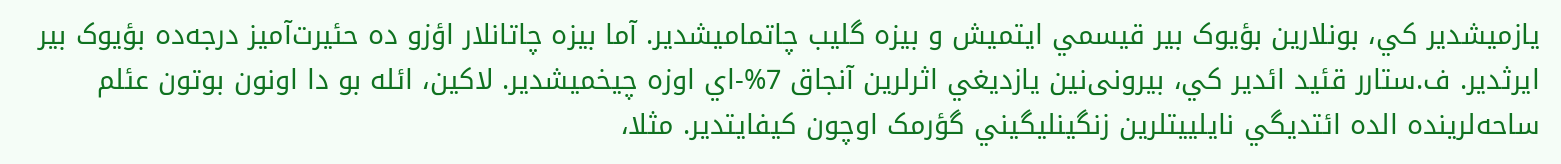يازميشدير کي، بونلارين بؤيوک بير قيسمي ايتميش و بيزه گليب چاتماميشدير. آما بيزه چاتانلار اؤزو ده حئيرت‌آميز درجه‌ده بؤيوک بير ايرثدير. ف.ستارر قئيد ائدير کي، بيرو‌نی‌نين يازديغي اثرلرين آنجاق 7%-اي اوزه چيخميشدير. لاکين، ائله بو دا اونون بوتون عئلم ساحه‌لرينده الده ائتديگي نايلیيتلرين زنگينليگيني گؤرمک اوچون کيفايتدير. مثلا،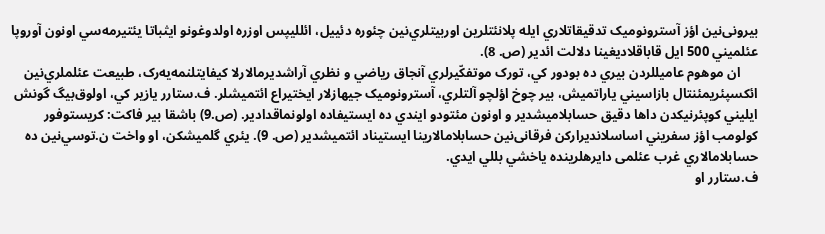بيرو‌نی‌نين اؤز آسترونوميک تدقيقاتلاري ايله پلانئتلرين اوربيتلري‌نین چئوره دئييل، ائلليپس اوزره اولدوغونو ايثباتا يئتيرمه‌سي اونون آوروپا عئلمیني 500 ايل قاباقلاديغينا دلالت ائدير (ص. 8).
     ان موهوم عاميللردن بيري ده بودور کي، تورک موتفکّیرلري آنجاق رياضي و نظري آراشديرمالارلا کيفايتلنمه‌يه‌رک، طبيعت عئلملري‌نین ائکسپئريمئنتال بازاسيني ياراتميش، بير چوخ اؤلچو آلتلري، آسترونوميک جيهازلار ايختيراع ائتميشلر. ف.ستارر يازير کي، اولوق‌بيگ گونش ايليني کوپئرنيکدن داها دقيق حسابلاميشدير و اونون مئتودو ايندي ده ايستيفاده اولونماقدادير. (ص.9) باشقا بير فاکت: کريستوفور کولومب اؤز سفريني اساسلانديرارکن فرقا‌نی‌نين حسابلامالارينا ايستيناد ائتميشدير (ص. 9). يئري گلميشکن، او واخت ن.توسي‌نین ده حسابلامالاري غرب عئلمی دايرهلرينده ياخشي بللي ايدي.
ف.ستارر او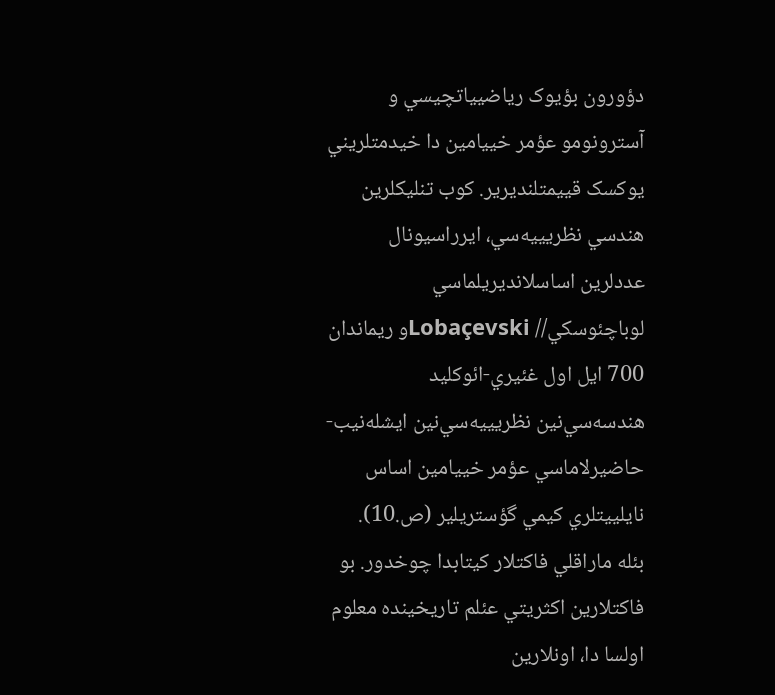دؤورون بؤيوک ریاضییاتچيسي و آسترونومو عؤمر خييامين دا خيدمتلريني يوکسک قييمتلنديرير. کوب تنليکلرين هند‌سي نظريييه‌سي، ايرراسيونال عددلرين اساسلانديريلماسي لوباچئوسکي// Lobaçevskiو ريماندان 700 ايل اول غئيري-ائوکليد هندسه‌سي‌نین نظريييه‌سي‌نین ايشله‌نيب-حاضيرلاماسي عؤمر خييامين اساس نايلیيتلري کيمي گؤستريلير (ص.10).
بئله ماراقلي فاکتلار کيتابدا چوخدور. بو فاکتلارين اکثريتي عئلم تاريخينده معلوم اولسا دا، اونلارين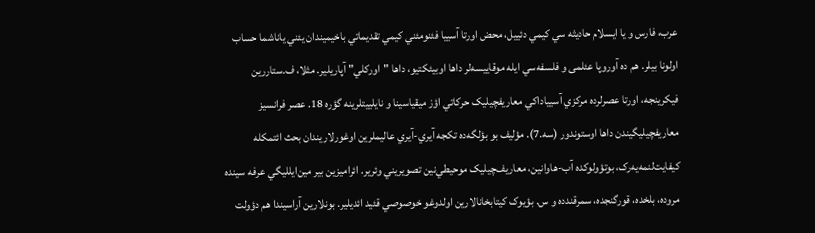عرب، فارس و يا ايسلام حاديثه سي کيمي دئييل، محض اورتا آسییا فئنومئني کيمي تقديماتي باخيميندان يئني ياناشما حساب اولونا بيلر. هم ده آوروپا عئلمی و فلسفه‌سي ايله موقاييسه‌لر داها اوبيئکتيو، داها "اورکلي" آپاريلير. مثلا، ف.ستاررين فيکرينجه، اورتا عصرلرده مرکزي آسییاداکي معاريفچيليک حرکاتي اؤز ميقياسينا و نايلیيتلرينه گؤره 18. عصر فرانسيز معاريفچيليگيندن داها اوستوندور (سه.7). مؤليف بو بؤلگه‌ده تکجه آيري-آيري عاليملرين اوغورلاريندان بحث ائتمکله کيفايت‌لنمه‌يه‌رک، بوتؤولوکده آب-هاوا‌نین، معاريف‌چيليک موحيطي‌نین تصويريني وئرير. ائراميزين بير مين‌ايلليگي عرفه سينده مروده، بلخده، قورگنجده، سمرقندده و س. بؤيوک کيتابخانالارين اولدوغو خوصوصي قئيد ائديلير. بونلارين آراسيندا هم دؤولت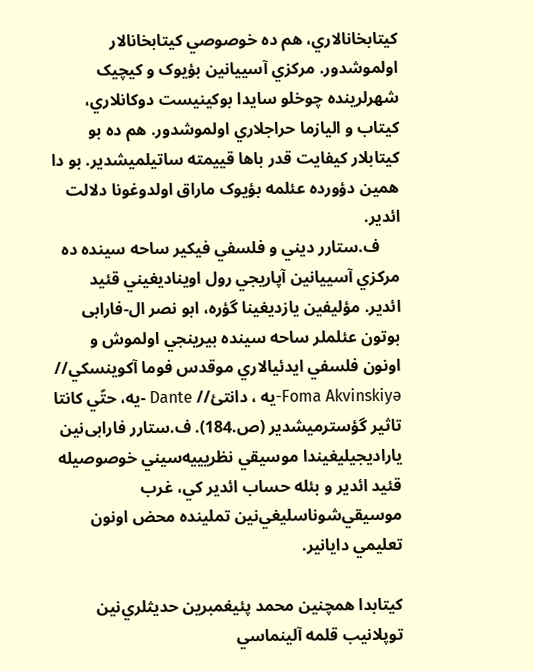کيتابخانالاري، هم ده خوصوصي کيتابخانالار اولموشدور. مرکزي آسییا‌نین بؤيوک و کيچيک شهرلرينده چوخلو سايدا بوکينيست دوکانلاري، کيتاب و اليازما حراجلاري اولموشدور. هم ده بو کيتابلار کيفايت قدر باها قييمته ساتيلميشدير. بو دا همين دؤورده عئلمه بؤيوک ماراق اولدوغونا دلالت ائدير.
     ف.ستارر ديني و فلسفي فيکير ساحه سينده ده مرکزي آسییا‌نین آپاريجي رول اويناديغيني قئيد ائدير. مؤليفين يازديغينا گؤره، ابو نصر ال-فارابی بوتون عئلملر ساحه سينده بيرينجي اولموش و اونون فلسفي ايدئيالاري موقدس فوما آکوينسکي‌// Foma Akvinskiyə-یه ، دانتئ// Dante -يه، حتّي کانتا تاثير گؤسترميشدير (ص.184). ف.ستارر فارابی‌نین ياراديجيليغيندا موسيقي نظريييه‌سيني خوصوصيله قئيد ائدير و بئله حساب ائدير کي، غرب موسيقي‌شوناسليغي‌نین تملينده محض اونون تعليمي دايانير.

کيتابدا همچنین محمد پئيغمبرين حديثلري‌نین توپلانيب قلمه آلينماسي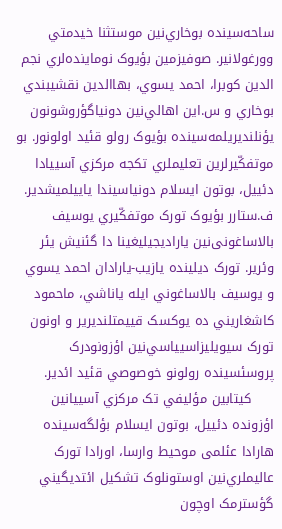ساحه‌سينده بوخاري‌نین موستثنا خيدمتي وورغولانير. صوفيزمين بؤيوک نوماينده‌لري نجم الدين کوبرا، احمد يسوي، بهاالدين نقشيبندي بوخاري و س.اين اهالي‌نین دونياگؤروشونون يؤنلنديريلمه‌سينده بؤيوک رولو قئيد اولونور. بو موتفکّیرلرين تعليملري تکجه مرکزي آسییادا دئييل، بوتون ايسلام دونياسيندا ياييلميشدير. ف.ستارر بؤيوک تورک موتفکّیري يوسيف بالاساغو‌نی‌نين ياراديجيليغينا دا گئنيش يئر وئرير. تورک ديلينده يازيب-يارادان احمد يسوي و يوسيف بالاساغوني ايله ياناشي، ماحمود کاشغاريني ده يوکسک قييمتلنديرير و اونون تورک سيويليزاسيياسي‌نین اؤزونودرک پروسئسينده رولونو خوصوصي قئيد ائدير.
     کيتابين مؤليفي تک مرکزي آسییا‌نین اؤزونده دئييل، بوتون ايسلام بؤلگه‌سينده هارادا عئلمی موحيط وارسا، اورادا تورک عاليملري‌نین اوستونلوک تشکيل ائتديگيني گؤسترمک اوچون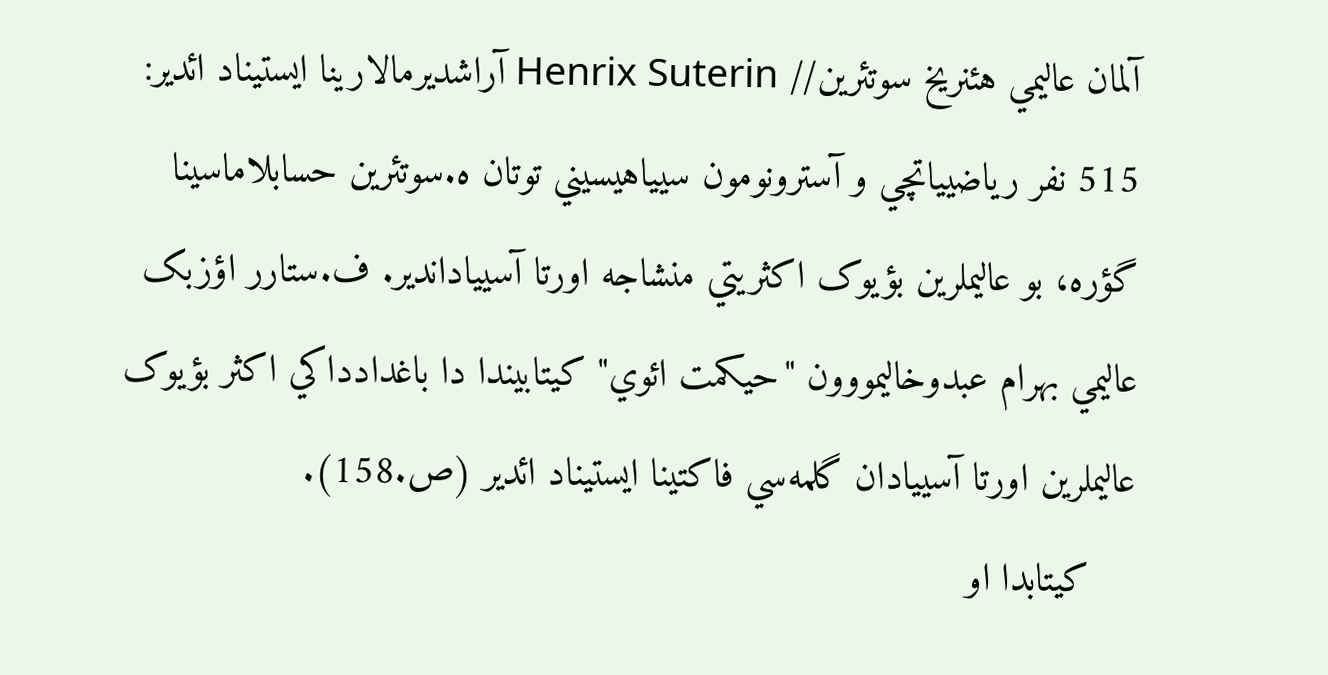آلمان عاليمي هئنريخ سوتئرين// Henrix Suterin آراشديرمالارينا ايستيناد ائدير: 515 نفر ریاضییاتچي و آسترونومون سيياهيسيني توتان ه.سوتئرين حسابلاماسينا گؤره، بو عاليملرين بؤيوک اکثريتي منشاجه اورتا آسییاداندير. ف.ستارر اؤزبک عاليمي بهرام عبدوخاليمووون "حيکمت ائوي" کيتابيندا دا باغدادداکي اکثر بؤيوک عاليملرين اورتا آسییادان گلمه‌سي فاکتينا ايستيناد ائدير (ص.158).
    کيتابدا او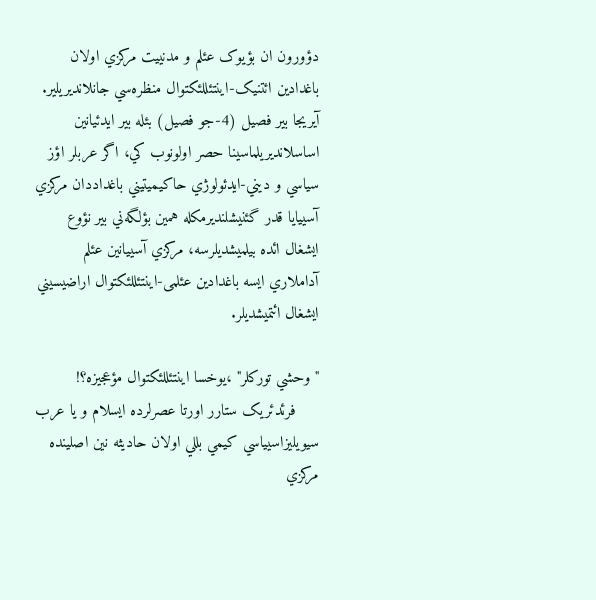دؤورون ان بؤيوک عئلم و مدنییت مرکزي اولان باغدادين ائتنيک-اينتئللئکتوال منظره‌سي جانلانديريلير. آيريجا بير فصيل (4-جو فصيل) بئله بير ايدئيا‌نین اساسلانديريلماسينا حصر اولونوب کي، اگر عربلر اؤز سياسي و ديني-ايدئولوژي حاکيميتيني باغداددان مرکزي آسییايا قدر گئنيشلنديرمکله همين بؤلگه‌ني بير نؤوع ايشغال ائده بيلميشديلرسه، مرکزي آسییا‌نین عئلم آداملاري ايسه باغدادين عئلمی-اينتئللئکتوال اراضيسيني ايشغال ائتميشديلر.

"وحشي تورکلر" ،يوخسا اينتئللئکتوال مؤعجيزه؟!
     فرئدئريک ستارر اورتا عصرلرده ايسلام و يا عرب سيويليزاسيياسي کيمي بللي اولان حاديثه ‌نین اصلينده مرکزي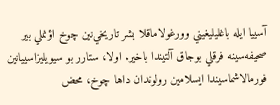آسییا ايله باغليليغيني وورغولاماقلا بشر تاريخي‌نین چوخ اؤنملي بير صحيفه‌سينه فرقلي بوجاق آلتيندا باخير. اولا، ستارر بو سيويليزاسييا‌نین فورمالاشماسيندا ايسلامين رولوندان داها چوخ، محض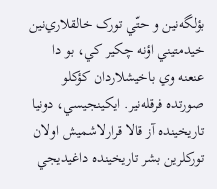بؤلگه‌‌نین و حتّي تورک خالقلاري‌نین خيدمتيني اؤنه چکير کي، بو دا عنعنه وي باخيشلاردان کؤکلو صورتده فرقله‌نير. ايکينجيسي، دونيا تاريخينده آز قالا قرارلاشميش اولان تورکلرين بشر تاريخينده داغيديجي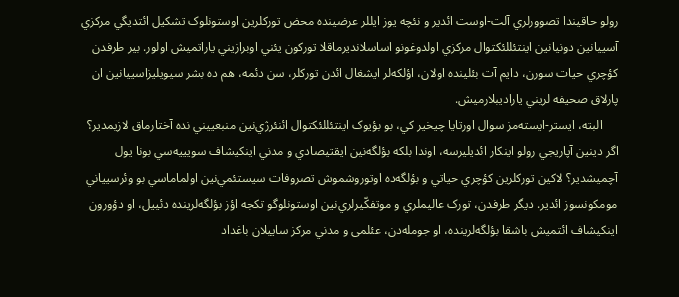رولو حاقيندا تصوورلري آلت-اوست ائدير و نئچه يوز ايللر عرضينده محض تورکلرين اوستونلوک تشکيل ائتديگي مرکزي آسییا‌نین دونيا‌نین اينتئللئکتوال مرکزي اولدوغونو اساسلانديرماقلا تورکون يئني اوبرازيني ياراتميش اولور. بير طرفدن کؤچري حيات سورن، دايم آت بئلينده اولان، اؤلکه‌لر ايشغال ائدن تورکلر، سن دئمه، هم ده بشر سيويليزاسييا‌نین ان پارلاق صحيفه لريني ياراديبلارميش.
     البته، ايستر-ايسته‌مز سوال اورتايا چيخير کي، بو بؤيوک اينتئللئکتوال ائنئرژي‌نین منبعييني نده آختارماق لازيمدير؟ اگر دينین آپاريجي رولو اينکار ائديليرسه، اوندا بلکه بؤلگه‌‌نین ايقتيصادي و مدني اينکيشاف سويييه‌سي بونا يول آچميشدير؟ لاکين تورکلرين کؤچري حياتي و بؤلگه‌ده اوتوروشموش تصروفات سيستئمي‌نین اولماماسي بو وئرسيياني مومکونسوز ائدير. ديگر طرفدن، تورک عاليملري و موتفکّیرلري‌نین اوستونلوگو تکجه اؤز بؤلگه‌لرينده دئييل، او دؤورون اينکيشاف ائتميش باشقا بؤلگه‌لرينده، او جومله‌دن، عئلمی و مدني مرکز ساييلان باغداد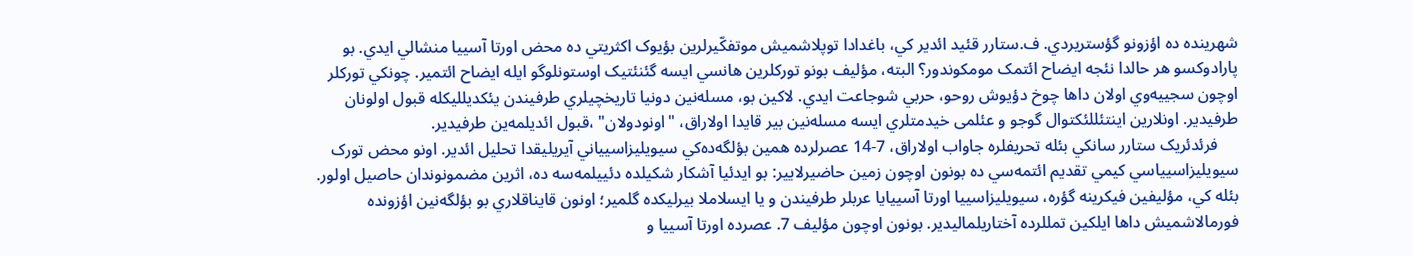شهرينده ده اؤزونو گؤستريردي. ف.ستارر قئيد ائدير کي، باغدادا توپلاشميش موتفکّیرلرين بؤيوک اکثريتي ده محض اورتا آسییا منشالي ايدي. بو پارادوکسو هر حالدا نئجه ايضاح ائتمک مومکوندور؟ البته، مؤليف بونو تورکلرين هانسي ايسه گئنئتيک اوستونلوگو ايله ايضاح ائتمير. چونکي تورکلر اوچون سجييه‌وي اولان داها چوخ دؤيوش روحو، حربي شوجاعت ايدي. لاکين بو، مسله‌نین دونيا تاريخچيلري طرفيندن يئکديلليکله قبول اولونان طرفيدير. اونلارين اينتئللئکتوال گوجو و عئلمی خيدمتلري ايسه مسله‌نین بير قايدا اولاراق، "اونودولان" ،قبول ائديلمه‌ين طرفيدير.
     فرئدئريک ستارر سانکي بئله تحريفلره جاواب اولاراق، 7-14 عصرلرده همين بؤلگه‌ده‌کي سيويليزاسيياني آيريليقدا تحليل ائدير. اونو محض تورک سيويليزاسيياسي کيمي تقديم ائتمه‌سي ده بونون اوچون زمين حاضيرلايير: بو ايدئيا آشکار شکيلده دئييلمه‌سه ده، اثرين مضمونوندان حاصيل اولور. بئله کي، مؤليفين فيکرينه گؤره، سيويليزاسييا اورتا آسییايا عربلر طرفيندن و يا ايسلاملا بيرليکده گلمير؛ اونون قايناقلاري بو بؤلگه‌‌نین اؤزونده فورمالاشميش داها ايلکين تمللرده آختاريلماليدير. بونون اوچون مؤليف 7. عصرده اورتا آسییا و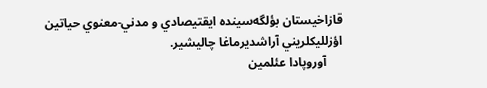قازاخيستان بؤلگه‌سينده ايقتيصادي و مدني-معنوي حياتين اؤزلليکلريني آراشديرماغا چاليشير.
     آوروپادا عئلمین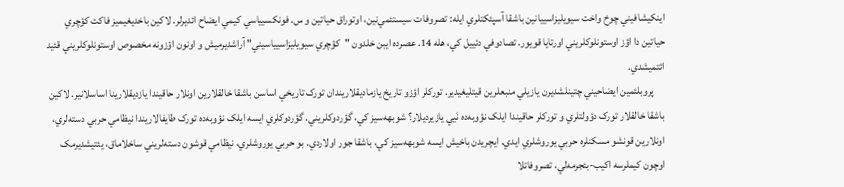اينکيشافيني چوخ واخت سيويليزاسييا‌نین باشقا آسپئکتلري ايله: تصروفات سيستئمي‌نین، اوتوراق حياتين و س. فونکسيياسي کيمي ايضاح ائديرلر. لاکين باخديغيميز فاکت کؤچري حياتين دا اؤز اوستونلوکلريني اورتايا قويور. تصادوفي دئييل کي، هله 14. عصرده ايبن خلدون "کؤچري سيويليزاسيياسيني" آراشديرميش و اونون اؤزونه مخصوص اوستونلوکلريني قئيد ائتميشدي.
     پروبلئمين ايضاحيني چتينلشديرن يازيلي منبعلرين قيتليغيدير. تورکلر اؤزو تاريخ يازماديقلاريندان تورک تاريخي اساسن باشقا خالقلارين اونلار حاقيندا يازديقلارينا اساسلانير. لاکين باشقا خالقلار تورک دؤولتلري و تورکلر حاقيندا ايلک نؤوبه‌ده نَيي يازيرديلار؟ شوبهه‌سيز کي، گؤردوکلريني. گؤردوکلري ايسه ايلک نؤوبه‌ده تورک طايفالاريندا نيظامي حربي دسته‌لري، اونلارين قونشو مسکنلره حربي يوروشلري ايدي. ايچريدن باخيش ايسه شوبهه‌سيز کي، باشقا جور اولاردي. بو حربي يوروشلري، نيظامي قوشون دسته‌لريني ساخلاماق، يئتيشديرمک اوچون کيملرسه اکيب-بئجرمه‌لي، تصروفاتلا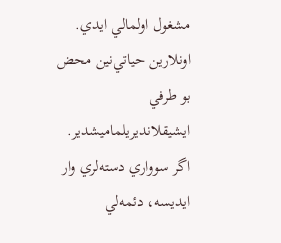مشغول اولمالي ايدي. اونلارين حياتي‌نین محض بو طرفي ايشيقلانديريلماميشدير. اگر سوواري دسته‌لري وار ايديسه، دئمه‌لي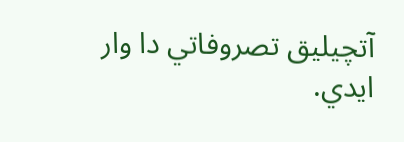آتچيليق تصروفاتي دا وار ايدي.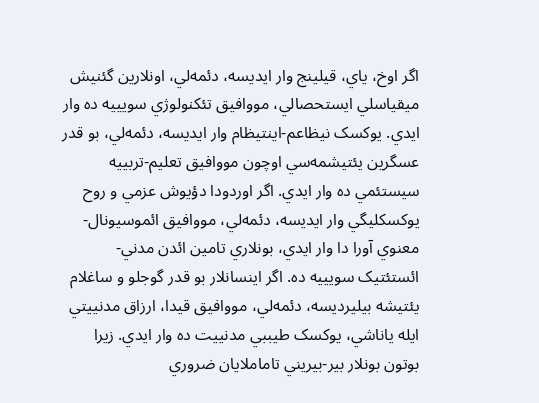اگر اوخ، ياي، قيلينج وار ايديسه، دئمه‌لي، اونلارين گئنيش ميقياسلي ايستحصالي، مووافيق تئکنولوژي سويييه ده وار ايدي. يوکسک نيظاعم-اينتيظام وار ايديسه، دئمه‌لي، بو قدر عسگرين يئتيشمه‌سي اوچون مووافيق تعليم-تربييه سيستئمي ده وار ايدي. اگر اوردودا دؤيوش عزمي و روح يوکسکليگي وار ايديسه، دئمه‌لي، مووافيق ائموسيونال-معنوي آورا دا وار ايدي، بونلاري تامين ائدن مدني-ائستئتيک سويييه ده. اگر اينسانلار بو قدر گوجلو و ساغلام يئتيشه بيليرديسه، دئمه‌لي، مووافيق قيدا، ارزاق مدنییتي ايله ياناشي، يوکسک طيببي مدنییت ده وار ايدي. زيرا بوتون بونلار بير-بيريني تاماملايان ضروري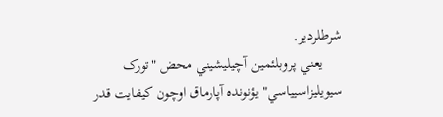شرطلردير.
     يعني پروبلئمين آچيليشيني محض "تورک سيويليزاسيياسي" يؤنونده آپارماق اوچون کيفايت قدر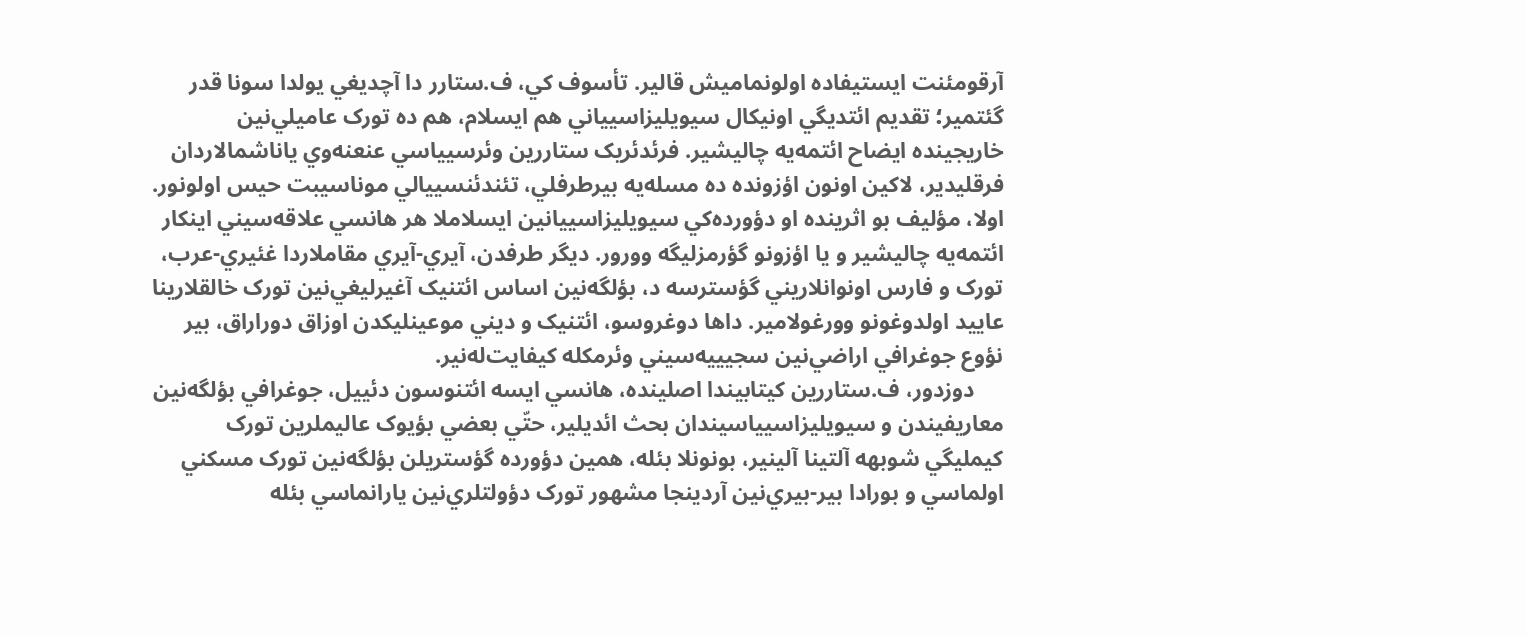آرقومئنت ايستيفاده اولونماميش قالير. تأسوف کي، ف.ستارر دا آچديغي يولدا سونا قدر گئتمير؛ تقديم ائتديگي اونيکال سيويليزاسيياني هم ايسلام، هم ده تورک عاميلي‌نین خاريجينده ايضاح ائتمه‌يه چاليشير. فرئدئريک ستاررين وئرسيياسي عنعنه‌وي ياناشمالاردان فرقليدير، لاکين اونون اؤزونده ده مسله‌يه بيرطرفلي، تئندئنسييالي موناسيبت حيس اولونور. اولا، مؤليف بو اثرينده او دؤورده‌کي سيويليزاسييا‌نین ايسلاملا هر هانسي علاقه‌سيني اينکار ائتمه‌يه چاليشير و يا اؤزونو گؤرمزليگه وورور. ديگر طرفدن، آيري-آيري مقاملاردا غئيري-عرب، تورک و فارس اونوانلاريني گؤسترسه د، بؤلگه‌‌نین اساس ائتنيک آغيرليغي‌نین تورک خالقلارينا عاييد اولدوغونو وورغولامير. داها دوغروسو، ائتنيک و ديني موعينليکدن اوزاق دوراراق، بير نؤوع جوغرافي اراضي‌نین سجيييه‌سيني وئرمکله کيفايت‌له‌نير.
     دوزدور، ف.ستاررين کيتابيندا اصلينده، هانسي ايسه ائتنوسون دئييل، جوغرافي بؤلگه‌‌نین معاريفيندن و سيويليزاسيياسيندان بحث ائديلير، حتّي بعضي بؤيوک عاليملرين تورک کيمليگي شوبهه آلتينا آلينير، بونونلا بئله، همين دؤورده گؤستريلن بؤلگه‌‌نین تورک مسکني اولماسي و بورادا بير-بيري‌نین آردينجا مشهور تورک دؤولتلري‌نین يارانماسي بئله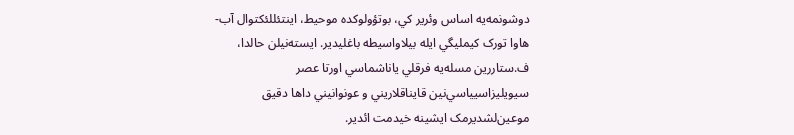دوشونمه‌يه اساس وئرير کي، بوتؤولوکده موحيط، اينتئللئکتوال آب-هاوا تورک کيمليگي ايله بيلاواسيطه باغليدير. ايسته‌نيلن حالدا، ف.ستاررين مسله‌يه فرقلي ياناشماسي اورتا عصر سيويليزاسيياسي‌نین قايناقلاريني و عونوا‌نیني داها دقيق موعين‌لشديرمک ايشينه خيدمت ائدير.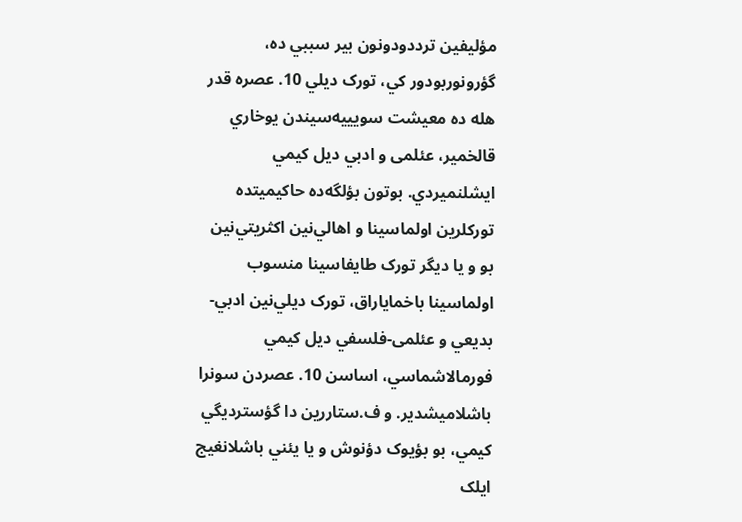مؤليفين ترددودونون بير سببي ده، گؤرونوربودور کي، تورک ديلي 10. عصره قدر هله ده معيشت سويييه‌سيندن يوخاري قالخمير، عئلمی و ادبي ديل کيمي ايشلنميردي. بوتون بؤلگه‌ده حاکيميتده تورکلرين اولماسينا و اهالي‌نین اکثريتي‌نین بو و يا ديگر تورک طايفاسينا منسوب اولماسينا باخماياراق، تورک ديلي‌نین ادبي-بديعي و عئلمی-فلسفي ديل کيمي فورمالاشماسي، اساسن 10. عصردن سونرا باشلاميشدير. و ف.ستاررين دا گؤسترديگي کيمي، بو بؤيوک دؤنوش و يا يئني باشلانغيج ايلک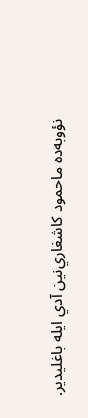نؤوبه‌ده ماحمود کاشغاري‌نین آدي ايله باغليدير.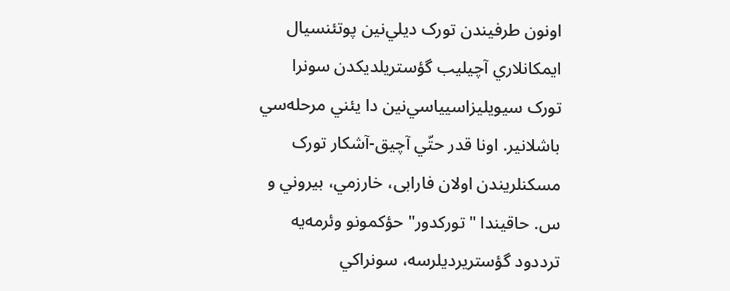اونون طرفيندن تورک ديلي‌نین پوتئنسيال ايمکانلاري آچيليب گؤستريلديکدن سونرا تورک سيويليزاسيياسي‌نین دا يئني مرحله‌سي باشلانير. اونا قدر حتّي آچيق-آشکار تورک مسکنلريندن اولان فارابی، خارزمي، بيروني و س. حاقيندا "تورکدور" حؤکمونو وئرمه‌يه ترددود گؤستريرديلرسه، سونراکي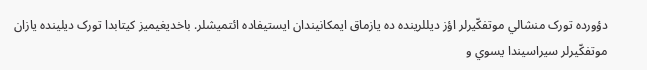دؤورده تورک منشالي موتفکّیرلر اؤز ديللرينده ده يازماق ايمکا‌نیندان ايستيفاده ائتميشلر. باخديغيميز کيتابدا تورک ديلينده يازان موتفکّیرلر سيراسيندا يسوي و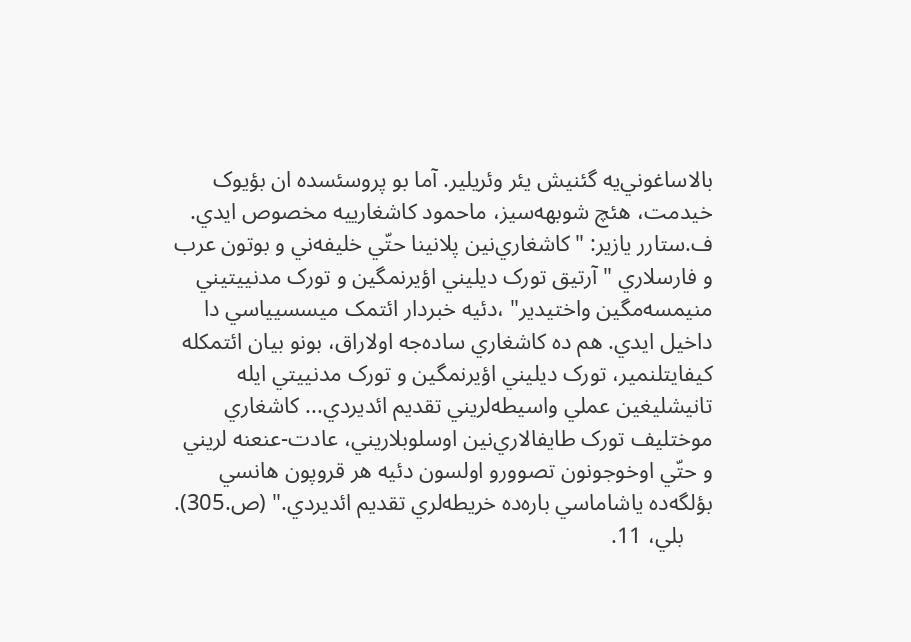بالاساغوني‌يه گئنيش يئر وئريلير. آما بو پروسئسده ان بؤيوک خيدمت، هئچ شوبهه‌سيز، ماحمود کاشغارييه مخصوص ايدي. ف.ستارر يازير: "کاشغاري‌نین پلا‌نینا حتّي خليفه‌ني و بوتون عرب و فارسلاري "آرتيق تورک ديليني اؤيرنمگين و تورک مدنییتيني منيمسه‌مگين واختيدير" ،دئيه خبردار ائتمک ميسسيياسي دا داخيل ايدي. هم ده کاشغاري ساده‌جه اولاراق، بونو بيان ائتمکله کيفايتلنمير، تورک ديليني اؤيرنمگين و تورک مدنییتي ايله تانيشليغين عملي واسيطه‌لريني تقديم ائديردي... کاشغاري موختليف تورک طايفالاري‌نین اوسلوبلاريني، عادت-عنعنه لريني و حتّي اوخوجونون تصوورو اولسون دئيه هر قروپون هانسي بؤلگه‌ده ياشاماسي باره‌ده خريطه‌لري تقديم ائديردي." (ص.305).
     بلي، 11.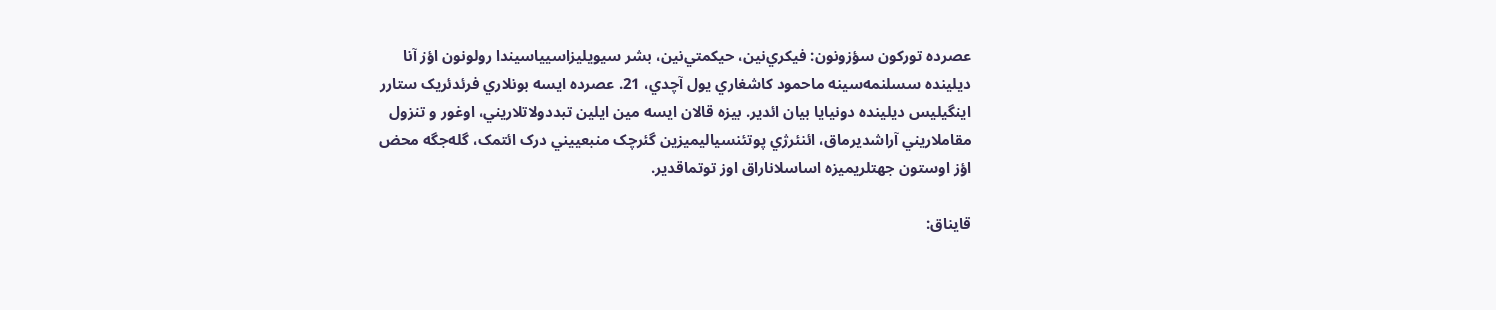عصرده تورکون سؤزونون: فيکري‌نین، حيکمتي‌نین، بشر سيويليزاسيياسيندا رولونون اؤز آنا ديلينده سسلنمه‌سينه ماحمود کاشغاري يول آچدي، 21. عصرده ايسه بونلاري فرئدئريک ستارر اينگيليس ديلينده دونيايا بيان ائدير. بيزه قالان ايسه مين ايلين تبددولاتلاريني، اوغور و تنزول مقاملاريني آراشديرماق، ائنئرژي پوتئنسياليميزين گئرچک منبعييني درک ائتمک، گله‌جگه محض اؤز اوستون جهتلريميزه اساسلاناراق اوز توتماقدير.

قایناق: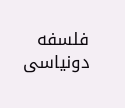فلسفه‌ دونیاسی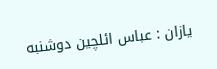يازان : عباس ائلچین دوشنبه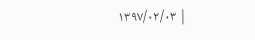۱۳۹۷/۰۲/۰۳ |